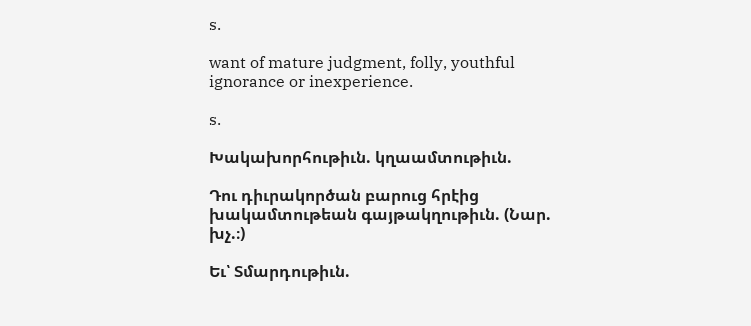s.

want of mature judgment, folly, youthful ignorance or inexperience.

s.

Խակախորհութիւն. կղաամտութիւն.

Դու դիւրակործան բարուց հրէից խակամտութեան գայթակղութիւն. (Նար. խչ.։)

Եւ՝ Տմարդութիւն.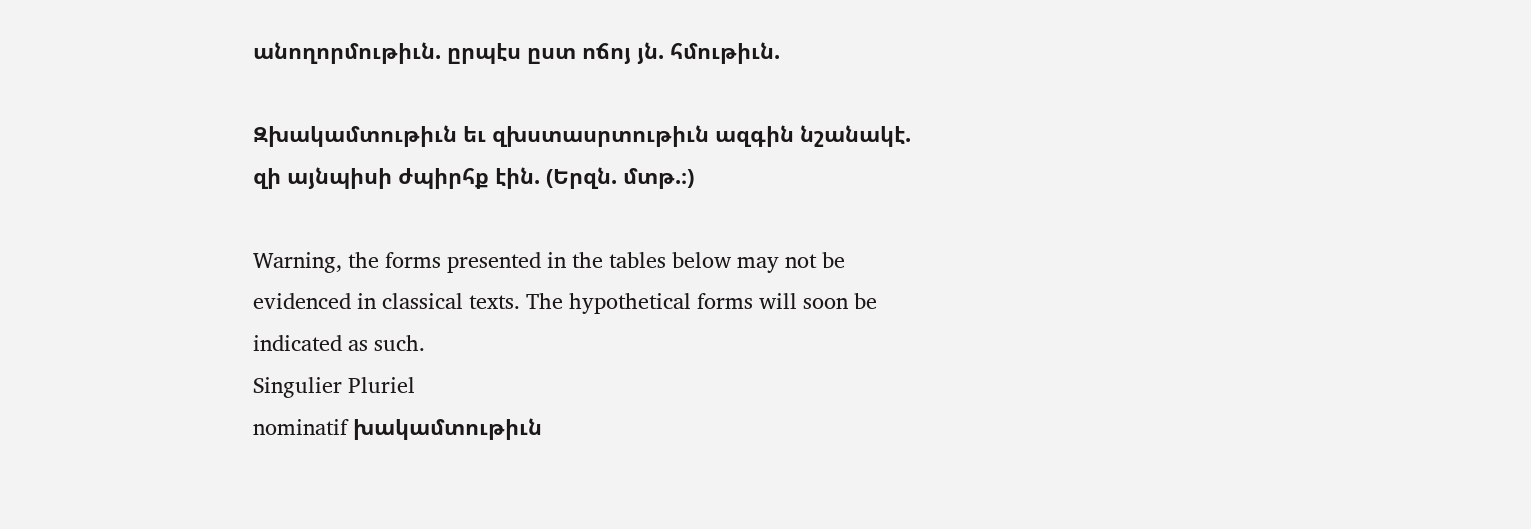անողորմութիւն. ըրպէս ըստ ոճոյ յն. հմութիւն.

Զխակամտութիւն եւ զխստասրտութիւն ազգին նշանակէ. զի այնպիսի ժպիրհք էին. (Երզն. մտթ.։)

Warning, the forms presented in the tables below may not be evidenced in classical texts. The hypothetical forms will soon be indicated as such.
Singulier Pluriel
nominatif խակամտութիւն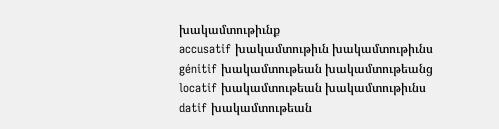խակամտութիւնք
accusatif խակամտութիւն խակամտութիւնս
génitif խակամտութեան խակամտութեանց
locatif խակամտութեան խակամտութիւնս
datif խակամտութեան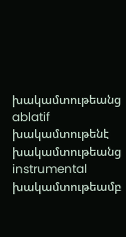խակամտութեանց
ablatif խակամտութենէ խակամտութեանց
instrumental խակամտութեամբ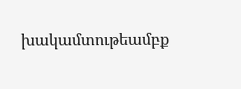խակամտութեամբք